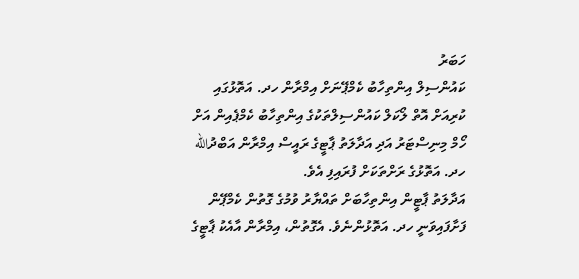ހަބަރު
ކައުންސިލް އިންތިހާބު ކެމްޕޭނަށް އިމްރާން ހދ. އަތޮޅުގައި
ކުރިއަށް އޮތް ލޯކަލް ކައުންސިލްތަކުގެ އިންތިހާބު ކެމްޕެއިން އަށް ހޯމް މިނިސްޓަރު އަދި އަދާލަތު ޕާޓީގެ ރައީސް އިމްރާން އަބްދުالله ހދ. އަތޮޅުގެ ރަށްތަކަށް ފުރައިފި އެވެ.
އަދާލަތު ޕާޓީން އިންތިހާބަށް ތައްޔާރު ވުމުގެ ގޮތުން ކެމްޕޭން ފަށާފައިވަނީ ހދ. އަތޮޅުންނެވެ. އެގޮތުން، އިމްރާން އާއެކު ޕާޓީގެ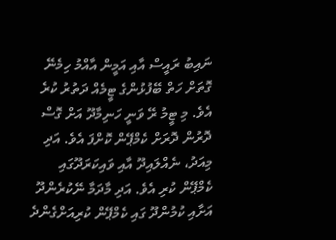ނައިބު ރައީސް އާއި އަމީން އާއްމު ހިމެނޭ ގޮތަށް ހަތް ބޭފުޅުންގެ ޓީމެއް ދަތުރު ކުރެ އެވެ. މި ޓީމު ރޭ ވަނީ ހަނިމާދޫ އަށް ގޮސް ދޮރުން ދޮރަށް ކެމްޕޭން ކޮށްފަ އެވެ. އަދި މިއަދު، ނެއްލައިދޫ އާއި ވައިކަރަދޫގައި ކެމްޕޭން ކުރި އެވެ. އަދި މާދަމާ ނޭކުރެންދޫ އަށާއި ކުމުންދޫ ގައި ކެމްޕޭން ކުރިއަށްގެންދެ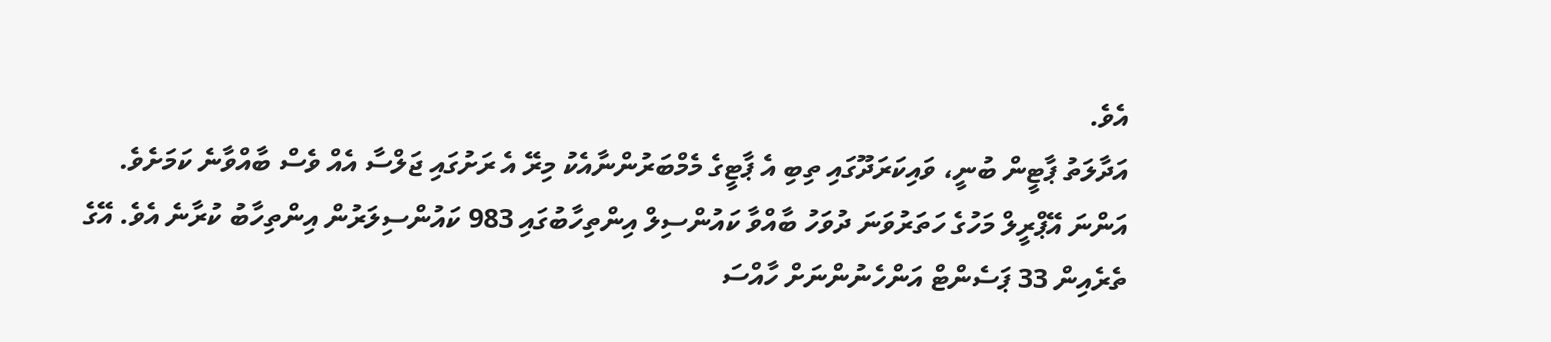އެވެ.
އަދާލަތު ޕާޓީން ބުނީ، ވައިކަރަދޫގައި ތިބި އެ ޕާޓީގެ މެމްބަރުންނާއެކު މިރޭ އެ ރަށުގައި ޖަލްސާ އެއް ވެސް ބާއްވާނެ ކަމަށެވެ.
އަންނަ އޭޕްރީލް މަހުގެ ހަތަރުވަނަ ދުވަހު ބާއްވާ ކައުންސިލް އިންތިހާބުގައި 983 ކައުންސިލަރުން އިންތިހާބު ކުރާނެ އެވެ. އޭގެ ތެރެއިން 33 ޕަސެންޓް އަންހެނުންނަށް ހާއްސަ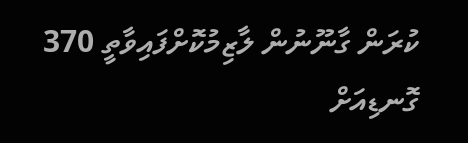ކުރަން ގާނޫނުން ލާޒިމުކޮށްފައިވާތީ 370 ގޮނޑިއަށް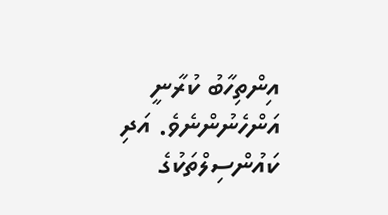އިންތިހާބު ކުރާނީ އަންހެނުންނެވެ. އަދި ކައުންސިލްތަކުގެ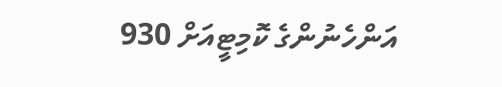އަންހެނުންގެ ކޮމިޓީއަށް 930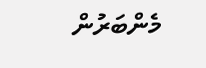މެންބަރުން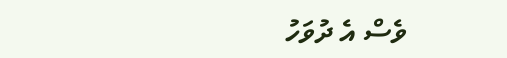ވެސް އެ ދުވަހު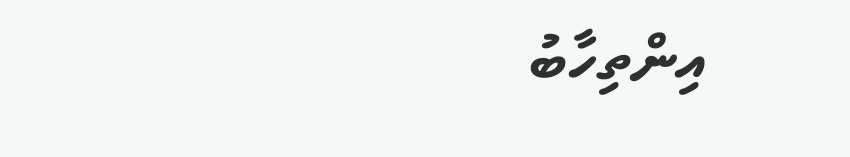އިންތިހާބު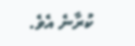ކުރާނެ އެވެ.